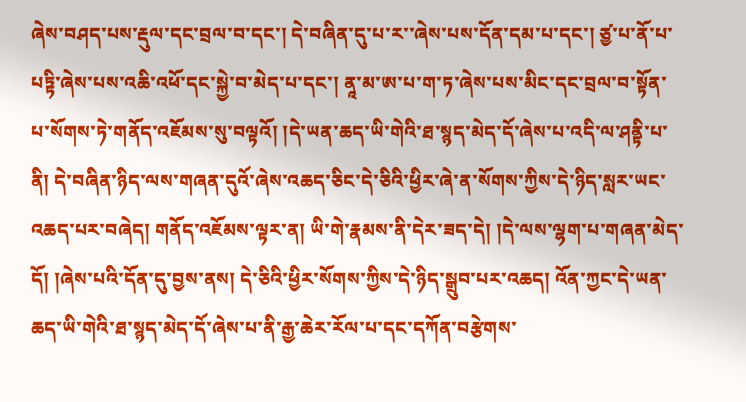ཞེས་བཤད་པས་རྡུལ་དང་བྲལ་བ་དང་། དེ་བཞིན་དུ་པ་ར་་ཞེས་པས་དོན་དམ་པ་དང་། ཙྱ་པ་ནོ་པ་པཏྟི་ཞེས་པས་འཆི་འཕོ་དང་སྐྱེ་བ་མེད་པ་དང་། ནཱ་མ་ཨ་པ་ག་ཏ་ཞེས་པས་མིང་དང་བྲལ་བ་སྟོན་པ་སོགས་ཏེ་གནོད་འཇོམས་སུ་བལྟའོ། །དེ་ཡན་ཆད་ཡི་གེའི་ཐ་སྙད་མེད་དོ་ཞེས་པ་འདི་ལ་ཤནྟི་པ་ནི། དེ་བཞིན་ཉིད་ལས་གཞན་དུའོ་ཞེས་འཆད་ཅིང་དེ་ཅིའི་ཕྱིར་ཞེ་ན་སོགས་ཀྱིས་དེ་ཉིད་སླར་ཡང་འཆད་པར་བཞེད། གནོད་འཇོམས་ལྟར་ན། ཡི་གེ་རྣམས་ནི་དེར་ཟད་དེ། །དེ་ལས་ལྷག་པ་གཞན་མེད་དོ། །ཞེས་པའི་དོན་དུ་བྱས་ནས། དེ་ཅིའི་ཕྱིར་སོགས་ཀྱིས་དེ་ཉིད་སྒྲུབ་པར་འཆད། འོན་ཀྱང་དེ་ཡན་ཆད་ཡི་གེའི་ཐ་སྙད་མེད་དོ་ཞེས་པ་ནི་རྒྱ་ཆེར་རོལ་པ་དང་དཀོན་བརྩེགས་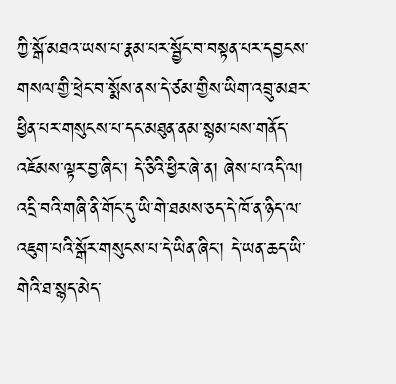ཀྱི་སྒོ་མཐའ་ཡས་པ་རྣམ་པར་སྦྱོང་བ་བསྟན་པར་དབྱངས་གསལ་གྱི་ཕྲེང་བ་སྨོས་ནས་དེ་ཙམ་གྱིས་ཡིག་འབྲུ་མཐར་ཕྱིན་པར་གསུངས་པ་དང་མཐུན་ནམ་སྙམ་པས་གནོད་འཇོམས་ལྟར་བྱ་ཞིང་། དེ་ཅིའི་ཕྱིར་ཞེ་ན། ཞེས་པ་འདི་ལ། འདྲི་བའི་གཞི་ནི་གོང་དུ་ཡི་གེ་ཐམས་ཅད་དེ་ཁོ་ན་ཉིད་ལ་འཇུག་པའི་སྒོར་གསུངས་པ་དེ་ཡིན་ཞིང་། དེ་ཡན་ཆད་ཡི་གེའི་ཐ་སྙད་མེད་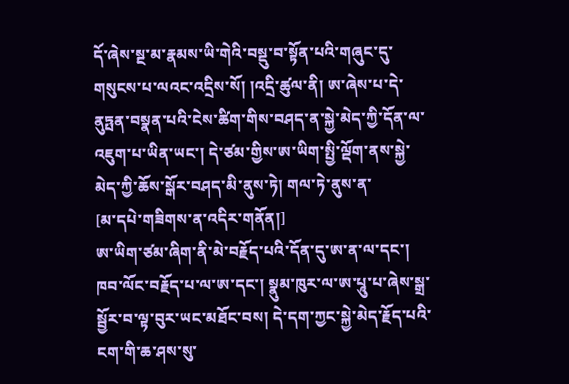དོ་ཞེས་སྔ་མ་རྣམས་ཡི་གེའི་བསྡུ་བ་སྟོན་པའི་གཞུང་དུ་གསུངས་པ་ལའང་འདྲིས་སོ། །འདྲི་ཚུལ་ནི། ཨ་ཞེས་པ་དེ་ནུཏྤན་བསྣན་པའི་ངེས་ཚིག་གིས་བཤད་ན་སྐྱེ་མེད་ཀྱི་དོན་ལ་འཇུག་པ་ཡིན་ཡང་། དེ་ཙམ་གྱིས་ཨ་ཡིག་སྤྱི་ལྡོག་ནས་སྐྱེ་མེད་ཀྱི་ཆོས་སྒོར་བཤད་མི་ནུས་ཏེ། གལ་ཏེ་ནུས་ན་
[མ་དཔེ་གཟིགས་ན་འདིར་གནོན།]
ཨ་ཡིག་ཙམ་ཞིག་ནི་མེ་བརྗོད་པའི་དོན་དུ་ཨ་ན་ལ་དང་། ཁབ་ལོང་བརྗོད་པ་ལ་ཨ་དང་། སྣུམ་ཁུར་ལ་ཨ་པཱུ་པ་ཞེས་སྒྲ་སྦྱོར་བ་ལྟ་བུར་ཡང་མཐོང་བས། དེ་དག་ཀྱང་སྐྱེ་མེད་རྗོད་པའི་ངག་གི་ཆ་ཤས་སུ་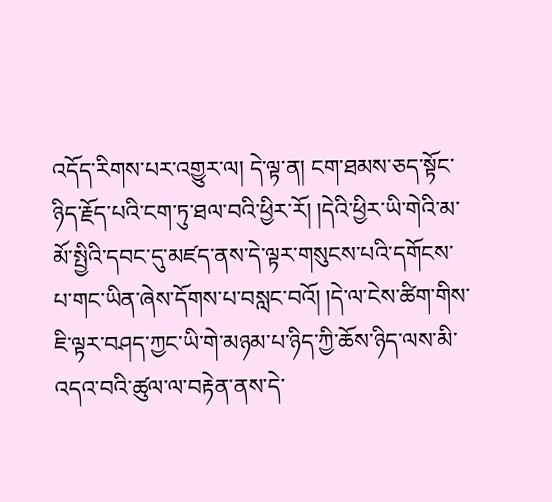འདོད་རིགས་པར་འགྱུར་ལ། དེ་ལྟ་ན། ངག་ཐམས་ཅད་སྟོང་ཉིད་རྗོད་པའི་ངག་ཏུ་ཐལ་བའི་ཕྱིར་རོ། །དེའི་ཕྱིར་ཡི་གེའི་མ་མོ་སྤྱིའི་དབང་དུ་མཛད་ནས་དེ་ལྟར་གསུངས་པའི་དགོངས་པ་གང་ཡིན་ཞེས་དོགས་པ་བསླང་བའོ། །དེ་ལ་ངེས་ཚིག་གིས་ཇི་ལྟར་བཤད་ཀྱང་ཡི་གེ་མཉམ་པ་ཉིད་ཀྱི་ཆོས་ཉིད་ལས་མི་འདའ་བའི་ཚུལ་ལ་བརྟེན་ནས་དེ་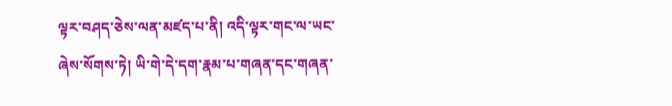ལྟར་བཤད་ཅེས་ལན་མཛད་པ་ནི། འདི་ལྟར་གང་ལ་ཡང་ཞེས་སོགས་ཏེ། ཡི་གེ་དེ་དག་རྣམ་པ་གཞན་དང་གཞན་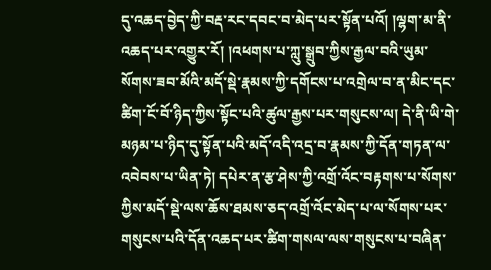དུ་འཆད་བྱེད་ཀྱི་བརྡ་རང་དབང་བ་མེད་པར་སྟོན་པའོ། །ལྷག་མ་ནི་འཆད་པར་འགྱུར་རོ། །འཕགས་པ་ཀླུ་སྒྲུབ་ཀྱིས་རྒྱལ་བའི་ཡུམ་སོགས་ཟབ་མོའི་མདོ་སྡེ་རྣམས་ཀྱི་དགོངས་པ་འགྲེལ་བ་ན་མིང་དང་ཚིག་ངོ་བོ་ཉིད་ཀྱིས་སྟོང་པའི་ཚུལ་རྒྱས་པར་གསུངས་ལ། དེ་ནི་ཡི་གེ་མཉམ་པ་ཉིད་དུ་སྟོན་པའི་མདོ་འདི་འདྲ་བ་རྣམས་ཀྱི་དོན་གཏན་ལ་འབེབས་པ་ཡིན་ཏེ། དཔེར་ན་རྩ་ཤེས་ཀྱི་འགྲོ་འོང་བརྟགས་པ་སོགས་ཀྱིས་མདོ་སྡེ་ལས་ཆོས་ཐམས་ཅད་འགྲོ་འོང་མེད་པ་ལ་སོགས་པར་གསུངས་པའི་དོན་འཆད་པར་ཚིག་གསལ་ལས་གསུངས་པ་བཞིན་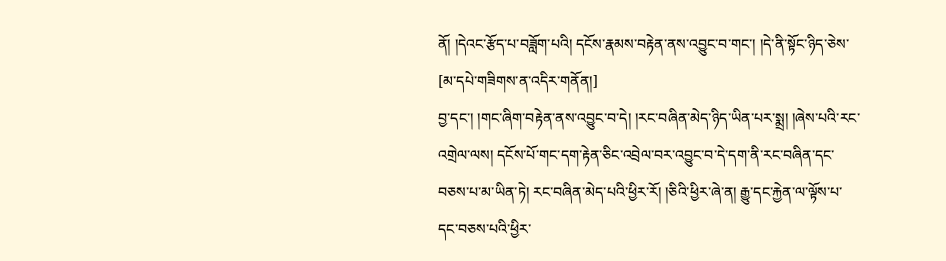ནོ། །དེའང་རྩོད་པ་བཟློག་པའི། དངོས་རྣམས་བརྟེན་ནས་འབྱུང་བ་གང་། །དེ་ནི་སྟོང་ཉིད་ཅེས་
[མ་དཔེ་གཟིགས་ན་འདིར་གནོན།]
བྱ་དང་། །གང་ཞིག་བརྟེན་ནས་འབྱུང་བ་དེ། །རང་བཞིན་མེད་ཉིད་ཡིན་པར་སྨྲ། །ཞེས་པའི་རང་འགྲེལ་ལས། དངོས་པོ་གང་དག་རྟེན་ཅིང་འབྲེལ་བར་འབྱུང་བ་དེ་དག་ནི་རང་བཞིན་དང་བཅས་པ་མ་ཡིན་ཏེ། རང་བཞིན་མེད་པའི་ཕྱིར་རོ། །ཅིའི་ཕྱིར་ཞེ་ན། རྒྱུ་དང་རྐྱེན་ལ་ལྟོས་པ་དང་བཅས་པའི་ཕྱིར་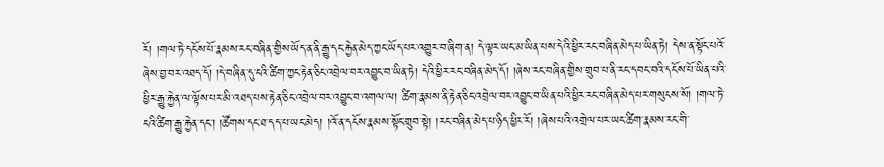རོ། །གལ་ཏེ་དངོས་པོ་རྣམས་རང་བཞིན་གྱིས་ཡོད་ན་ནི་རྒྱུ་དང་རྐྱེན་མེད་ཀྱང་ཡོད་པར་འགྱུར་བ་ཞིག་ན། དེ་ལྟར་ཡང་མ་ཡིན་པས་དེའི་ཕྱིར་རང་བཞིན་མེད་པ་ཡིན་ཏེ། དེས་ན་སྟོང་པའོ་ཞེས་བྱ་བར་འཐད་དོ། །དེ་བཞིན་དུ་ངའི་ཚིག་ཀྱང་རྟེན་ཅིང་འབྲེལ་བར་འབྱུང་བ་ཡིན་ཏེ། དེའི་ཕྱིར་རང་བཞིན་མེད་དོ། །ཞེས་རང་བཞིན་གྱིས་གྲུབ་པ་ནི་རང་དབང་བའི་དངོས་པོ་ཡིན་པའི་ཕྱིར་རྒྱུ་རྐྱེན་ལ་ལྟོས་པར་མི་འཐད་པས་རྟེན་ཅིང་འབྲེལ་བར་འབྱུང་བ་འགལ་ལ། ཚིག་རྣམས་ནི་རྟེན་ཅིང་འབྲེལ་བར་འབྱུང་བ་ཡིན་པའི་ཕྱིར་རང་བཞིན་མེད་པར་གསུངས་སོ། །གལ་ཏེ་ངའི་ཚིག་རྒྱུ་རྐྱེན་དང་། །ཚོགས་དང་ཐ་དད་པ་ཡང་མེད། །འོ་ན་དངོས་རྣམས་སྟོང་གྲུབ་སྟེ། །རང་བཞིན་མེད་པ་ཉིད་ཕྱིར་རོ། །ཞེས་པའི་འགྲེལ་པར་ཡང་ཚིག་རྣམས་རང་གི་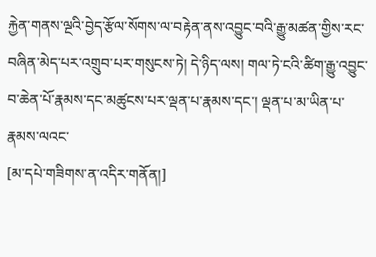རྐྱེན་གནས་ལྔའི་བྱེད་རྩོལ་སོགས་ལ་བརྟེན་ནས་འབྱུང་བའི་རྒྱུ་མཚན་གྱིས་རང་བཞིན་མེད་པར་འགྲུབ་པར་གསུངས་ཏེ། དེ་ཉིད་ལས། གལ་ཏེ་ངའི་ཚིག་རྒྱུ་འབྱུང་བ་ཆེན་པོ་རྣམས་དང་མཚུངས་པར་ལྡན་པ་རྣམས་དང་། ལྡན་པ་མ་ཡིན་པ་རྣམས་ལའང་
[མ་དཔེ་གཟིགས་ན་འདིར་གནོན།]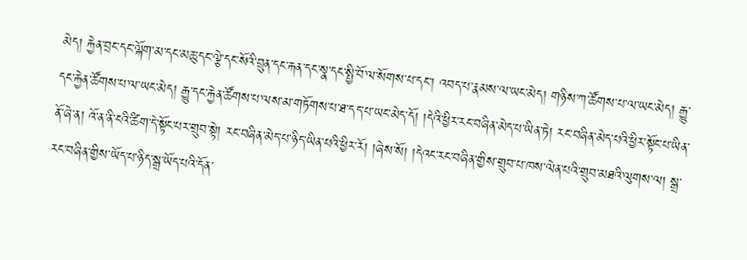མེད། རྐྱེན་བྲང་དང་ལྐོག་མ་དང་མཆུ་དང་ལྕེ་དང་སོའི་བྲུན་དང་རྐན་དང་སྣ་དང་སྤྱི་བོ་ལ་སོགས་པ་དང་། འབད་པ་རྣམས་ལ་ཡང་མེད། གཉིས་ཀ་ཚོགས་པ་ལ་ཡང་མེད། རྒྱུ་དང་རྐྱེན་ཚོགས་པ་ལ་ཡང་མེད། རྒྱུ་དང་རྐྱེན་ཚོགས་པ་ལས་མ་གཏོགས་པ་ཐ་དད་པ་ཡང་མེད་དོ། །དེའི་ཕྱིར་རང་བཞིན་མེད་པ་ཡིན་ཏེ། རང་བཞིན་མེད་པའི་ཕྱིར་སྟོང་པ་ཡིན་ནོ་ཞེ་ན། འོ་ན་ནི་ངའི་ཚིག་དེ་སྟོང་པར་གྲུབ་སྟེ། རང་བཞིན་མེད་པ་ཉིད་ཡིན་པའི་ཕྱིར་རོ། །ཞེས་སོ། །དེའང་རང་བཞིན་གྱིས་གྲུབ་པ་ཁས་ལེན་པའི་གྲུབ་མཐའི་ལུགས་ལ། སྒྲ་རང་བཞིན་གྱིས་ཡོད་པ་ཉིད་སྒྲ་ཡོད་པའི་དོན་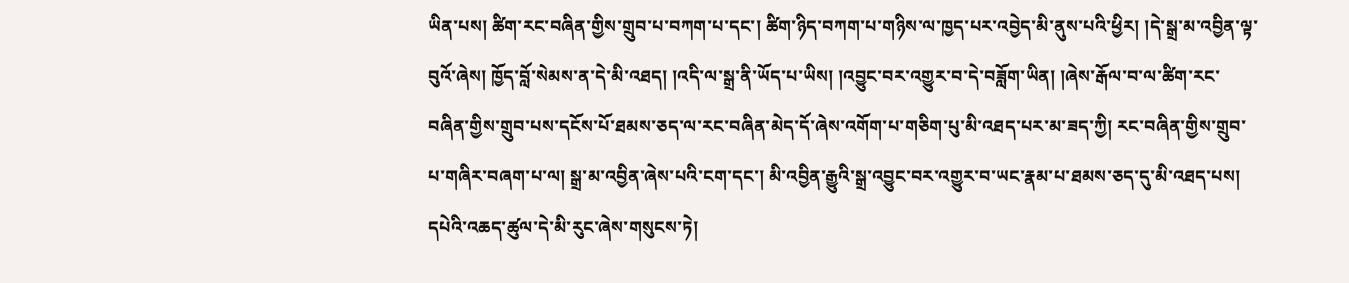ཡིན་པས། ཚིག་རང་བཞིན་གྱིས་གྲུབ་པ་བཀག་པ་དང་། ཚིག་ཉིད་བཀག་པ་གཉིས་ལ་ཁྱད་པར་འབྱེད་མི་ནུས་པའི་ཕྱིར། །དེ་སྒྲ་མ་འབྱིན་ལྟ་བུའོ་ཞེས། ཁྱོད་བློ་སེམས་ན་དེ་མི་འཐད། །འདི་ལ་སྒྲ་ནི་ཡོད་པ་ཡིས། །འབྱུང་བར་འགྱུར་བ་དེ་བཟློག་ཡིན། །ཞེས་རྒོལ་བ་ལ་ཚིག་རང་བཞིན་གྱིས་གྲུབ་པས་དངོས་པོ་ཐམས་ཅད་ལ་རང་བཞིན་མེད་དོ་ཞེས་འགོག་པ་གཅིག་པུ་མི་འཐད་པར་མ་ཟད་ཀྱི། རང་བཞིན་གྱིས་གྲུབ་པ་གཞིར་བཞག་པ་ལ། སྒྲ་མ་འབྱིན་ཞེས་པའི་ངག་དང་། མི་འབྱིན་རྒྱུའི་སྒྲ་འབྱུང་བར་འགྱུར་བ་ཡང་རྣམ་པ་ཐམས་ཅད་དུ་མི་འཐད་པས། དཔེའི་འཆད་ཚུལ་དེ་མི་རུང་ཞེས་གསུངས་ཏེ།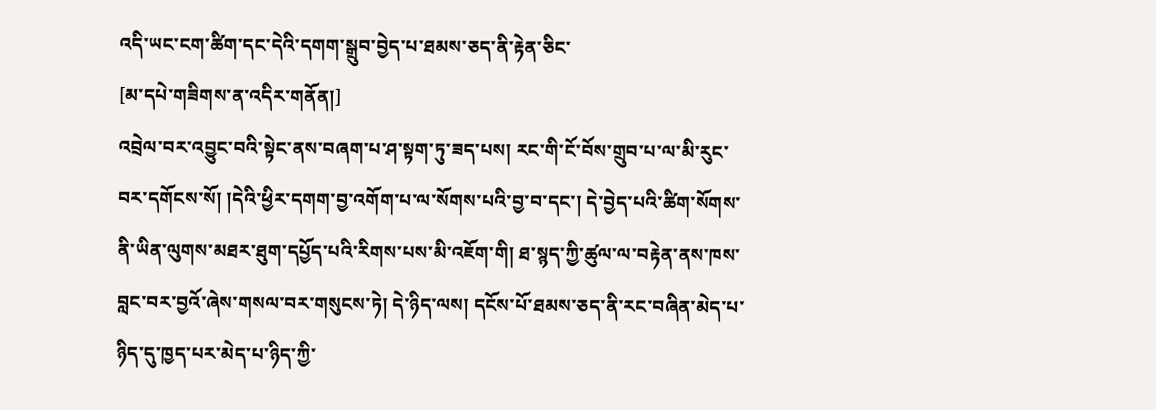འདི་ཡང་ངག་ཚིག་དང་དེའི་དགག་སྒྲུབ་བྱེད་པ་ཐམས་ཅད་ནི་རྟེན་ཅིང་
[མ་དཔེ་གཟིགས་ན་འདིར་གནོན།]
འབྲེལ་བར་འབྱུང་བའི་སྟེང་ནས་བཞག་པ་ཤ་སྟག་ཏུ་ཟད་པས། རང་གི་ངོ་བོས་གྲུབ་པ་ལ་མི་རུང་བར་དགོངས་སོ། །དེའི་ཕྱིར་དགག་བྱ་འགོག་པ་ལ་སོགས་པའི་བྱ་བ་དང་། དེ་བྱེད་པའི་ཚིག་སོགས་ནི་ཡིན་ལུགས་མཐར་ཐུག་དཔྱོད་པའི་རིགས་པས་མི་འཇོག་གི། ཐ་སྙད་ཀྱི་ཚུལ་ལ་བརྟེན་ནས་ཁས་བླང་བར་བྱའོ་ཞེས་གསལ་བར་གསུངས་ཏེ། དེ་ཉིད་ལས། དངོས་པོ་ཐམས་ཅད་ནི་རང་བཞིན་མེད་པ་ཉིད་དུ་ཁྱད་པར་མེད་པ་ཉིད་ཀྱི་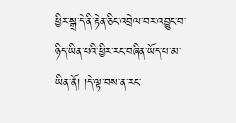ཕྱིར་སྒྲ་དེ་ནི་རྟེན་ཅིང་འབྲེལ་བར་འབྱུང་བ་ཉིད་ཡིན་པའི་ཕྱིར་རང་བཞིན་ཡོད་པ་མ་ཡིན་ནོ། །དེ་ལྟ་བས་ན་རང་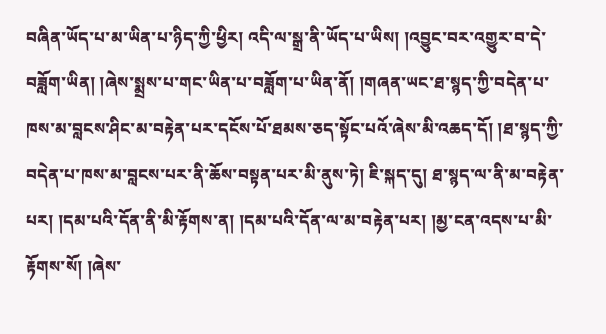བཞིན་ཡོད་པ་མ་ཡིན་པ་ཉིད་ཀྱི་ཕྱིར། འདི་ལ་སྒྲ་ནི་ཡོད་པ་ཡིས། །འབྱུང་བར་འགྱུར་བ་དེ་བཟློག་ཡིན། །ཞེས་སྨྲས་པ་གང་ཡིན་པ་བཟློག་པ་ཡིན་ནོ། །གཞན་ཡང་ཐ་སྙད་ཀྱི་བདེན་པ་ཁས་མ་བླངས་ཤིང་མ་བརྟེན་པར་དངོས་པོ་ཐམས་ཅད་སྟོང་པའོ་ཞེས་མི་འཆད་དོ། །ཐ་སྙད་ཀྱི་བདེན་པ་ཁས་མ་བླངས་པར་ནི་ཆོས་བསྟན་པར་མི་ནུས་ཏེ། ཇི་སྐད་དུ། ཐ་སྙད་ལ་ནི་མ་བརྟེན་པར། །དམ་པའི་དོན་ནི་མི་རྟོགས་ན། །དམ་པའི་དོན་ལ་མ་བརྟེན་པར། །མྱ་ངན་འདས་པ་མི་རྟོགས་སོ། །ཞེས་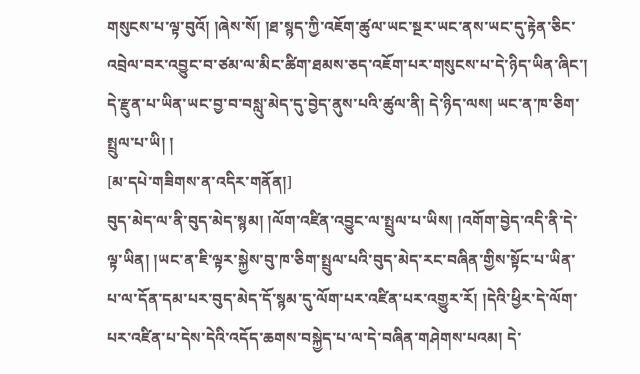གསུངས་པ་ལྟ་བུའོ། །ཞེས་སོ། །ཐ་སྙད་ཀྱི་འཇོག་ཚུལ་ཡང་སྔར་ཡང་ནས་ཡང་དུ་རྟེན་ཅིང་འབྲེལ་བར་འབྱུང་བ་ཙམ་ལ་མིང་ཚིག་ཐམས་ཅད་འཇོག་པར་གསུངས་པ་དེ་ཉིད་ཡིན་ཞིང་། དེ་རྫུན་པ་ཡིན་ཡང་བྱ་བ་བསླུ་མེད་དུ་བྱེད་ནུས་པའི་ཚུལ་ནི། དེ་ཉིད་ལས། ཡང་ན་ཁ་ཅིག་སྤྲུལ་པ་ཡི། །
[མ་དཔེ་གཟིགས་ན་འདིར་གནོན།]
བུད་མེད་ལ་ནི་བུད་མེད་སྙམ། །ལོག་འཛིན་འབྱུང་ལ་སྤྲུལ་པ་ཡིས། །འགོག་བྱེད་འདི་ནི་དེ་ལྟ་ཡིན། །ཡང་ན་ཇི་ལྟར་སྐྱེས་བུ་ཁ་ཅིག་སྤྲུལ་པའི་བུད་མེད་རང་བཞིན་གྱིས་སྟོང་པ་ཡིན་པ་ལ་དོན་དམ་པར་བུད་མེད་དོ་སྙམ་དུ་ལོག་པར་འཛིན་པར་འགྱུར་རོ། །དེའི་ཕྱིར་དེ་ལོག་པར་འཛིན་པ་དེས་དེའི་འདོད་ཆགས་བསྐྱེད་པ་ལ་དེ་བཞིན་གཤེགས་པའམ། དེ་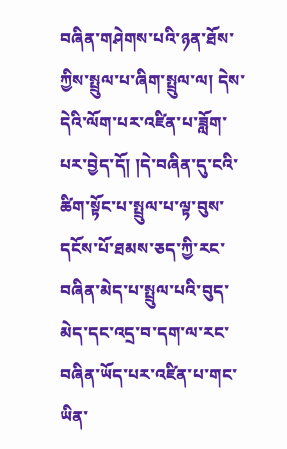བཞིན་གཤེགས་པའི་ཉན་ཐོས་ཀྱིས་སྤྲུལ་པ་ཞིག་སྤྲུལ་ལ། དེས་དེའི་ལོག་པར་འཛིན་པ་ཟློག་པར་བྱེད་དོ། །དེ་བཞིན་དུ་ངའི་ཚིག་སྟོང་པ་སྤྲུལ་པ་ལྟ་བུས་དངོས་པོ་ཐམས་ཅད་ཀྱི་རང་བཞིན་མེད་པ་སྤྲུལ་པའི་བུད་མེད་དང་འདྲ་བ་དག་ལ་རང་བཞིན་ཡོད་པར་འཛིན་པ་གང་ཡིན་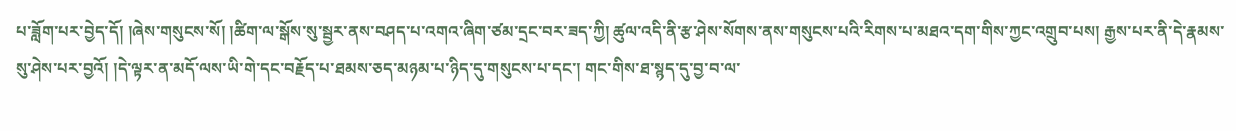པ་ཟློག་པར་བྱེད་དོ། །ཞེས་གསུངས་སོ། །ཚིག་ལ་སྒོས་སུ་སྦྱར་ནས་བཤད་པ་འགའ་ཞིག་ཙམ་དྲང་བར་ཟད་ཀྱི། ཚུལ་འདི་ནི་རྩ་ཤེས་སོགས་ནས་གསུངས་པའི་རིགས་པ་མཐའ་དག་གིས་ཀྱང་འགྲུབ་པས། རྒྱས་པར་ནི་དེ་རྣམས་སུ་ཤེས་པར་བྱའོ། །དེ་ལྟར་ན་མདོ་ལས་ཡི་གེ་དང་བརྗོད་པ་ཐམས་ཅད་མཉམ་པ་ཉིད་དུ་གསུངས་པ་དང་། གང་གིས་ཐ་སྙད་དུ་བྱ་བ་ལ་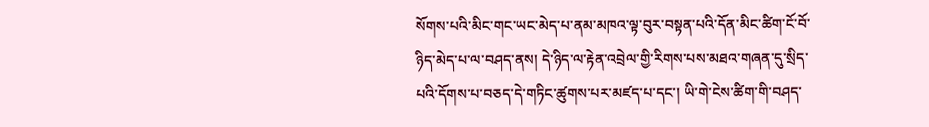སོགས་པའི་མིང་གང་ཡང་མེད་པ་ནམ་མཁའ་ལྟ་བུར་བསྟན་པའི་དོན་མིང་ཚིག་ངོ་བོ་ཉིད་མེད་པ་ལ་བཤད་ནས། དེ་ཉིད་ལ་རྟེན་འབྲེལ་གྱི་རིགས་པས་མཐའ་གཞན་དུ་སྲིད་པའི་དོགས་པ་བཅད་དེ་གཏིང་ཚུགས་པར་མཛད་པ་དང་། ཡི་གེ་ངེས་ཚིག་གི་བཤད་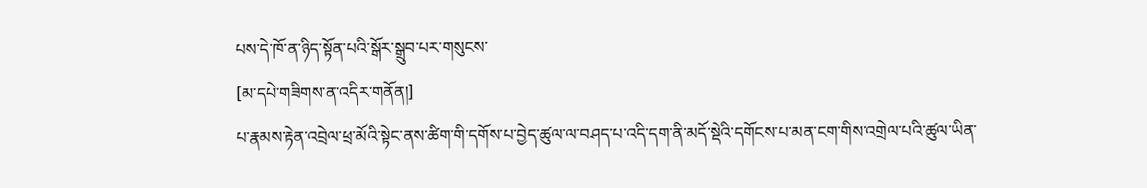པས་དེ་ཁོ་ན་ཉིད་སྟོན་པའི་སྒོར་སྒྲུབ་པར་གསུངས་
[མ་དཔེ་གཟིགས་ན་འདིར་གནོན།]
པ་རྣམས་རྟེན་འབྲེལ་ཕྲ་མོའི་སྟེང་ནས་ཚིག་གི་དགོས་པ་བྱེད་ཚུལ་ལ་བཤད་པ་འདི་དག་ནི་མདོ་སྡེའི་དགོངས་པ་མན་ངག་གིས་འགྲེལ་པའི་ཚུལ་ཡིན་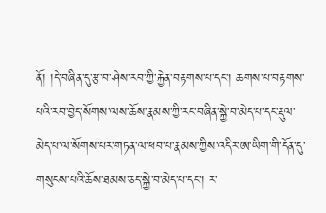ནོ། །དེ་བཞིན་དུ་རྩ་བ་ཤེས་རབ་ཀྱི་རྐྱེན་བརྟགས་པ་དང་། ཆགས་པ་བརྟགས་པའི་རབ་བྱེད་སོགས་ལས་ཆོས་རྣམས་ཀྱི་རང་བཞིན་སྐྱེ་བ་མེད་པ་དང་རྡུལ་མེད་པ་ལ་སོགས་པར་གཏན་ལ་ཕབ་པ་རྣམས་ཀྱིས་འདིར་ཨ་ཡིག་གི་དོན་དུ་གསུངས་པའི་ཆོས་ཐམས་ཅད་སྐྱེ་བ་མེད་པ་དང་། ར་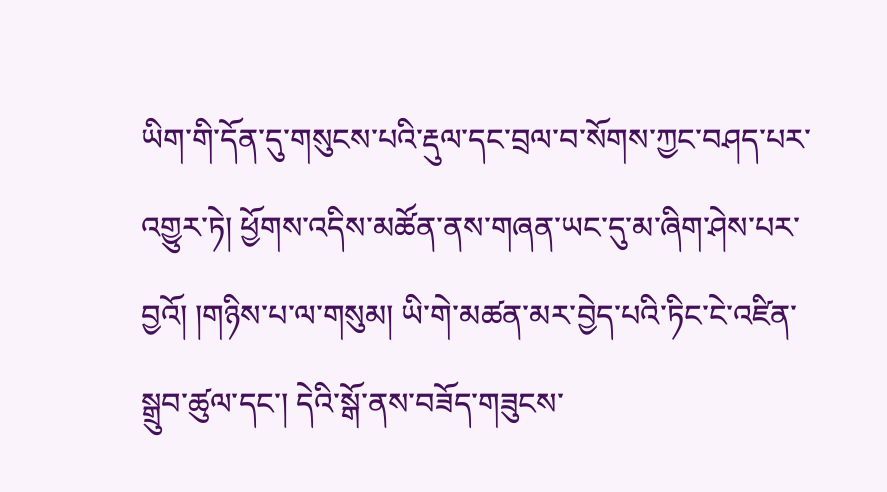ཡིག་གི་དོན་དུ་གསུངས་པའི་རྡུལ་དང་བྲལ་བ་སོགས་ཀྱང་བཤད་པར་འགྱུར་ཏེ། ཕྱོགས་འདིས་མཚོན་ནས་གཞན་ཡང་དུ་མ་ཞིག་ཤེས་པར་བྱའོ། །གཉིས་པ་ལ་གསུམ། ཡི་གེ་མཚན་མར་བྱེད་པའི་ཏིང་ངེ་འཛིན་སྒྲུབ་ཚུལ་དང་། དེའི་སྒོ་ནས་བཟོད་གཟུངས་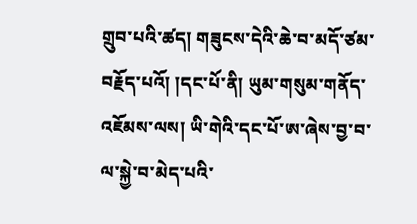གྲུབ་པའི་ཚད། གཟུངས་དེའི་ཆེ་བ་མདོ་ཙམ་བརྗོད་པའོ། །དང་པོ་ནི། ཡུམ་གསུམ་གནོད་འཇོམས་ལས། ཡི་གེའི་དང་པོ་ཨ་ཞེས་བྱ་བ་ལ་སྐྱེ་བ་མེད་པའི་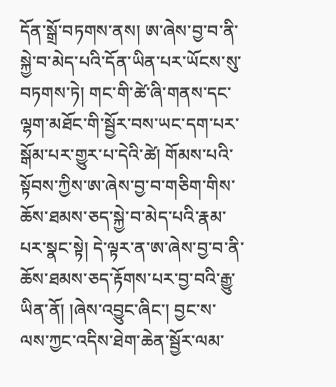དོན་སྒྲོ་བཏགས་ནས། ཨ་ཞེས་བྱ་བ་ནི་སྐྱེ་བ་མེད་པའི་དོན་ཡིན་པར་ཡོངས་སུ་བཏགས་ཏེ། གང་གི་ཚེ་ཞི་གནས་དང་ལྷག་མཐོང་གི་སྦྱོར་བས་ཡང་དག་པར་སྒོམ་པར་གྱུར་པ་དེའི་ཚེ། གོམས་པའི་སྟོབས་ཀྱིས་ཨ་ཞེས་བྱ་བ་གཅིག་གིས་ཆོས་ཐམས་ཅད་སྐྱེ་བ་མེད་པའི་རྣམ་པར་སྣང་སྟེ། དེ་ལྟར་ན་ཨ་ཞེས་བྱ་བ་ནི་ཆོས་ཐམས་ཅད་རྟོགས་པར་བྱ་བའི་རྒྱུ་ཡིན་ནོ། །ཞེས་འབྱུང་ཞིང་། བྱང་ས་ལས་ཀྱང་འདིས་ཐེག་ཆེན་སྦྱོར་ལམ་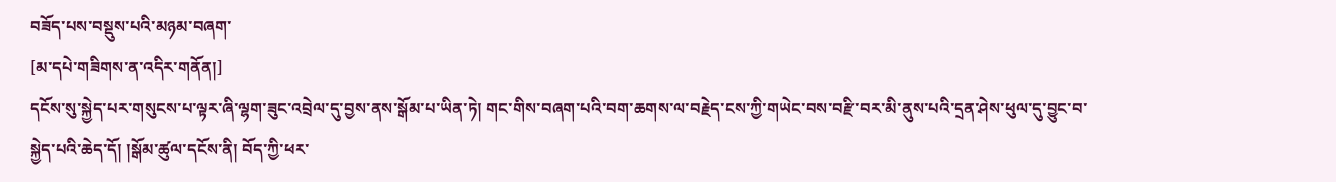བཟོད་པས་བསྡུས་པའི་མཉམ་བཞག་
[མ་དཔེ་གཟིགས་ན་འདིར་གནོན།]
དངོས་སུ་སྐྱེད་པར་གསུངས་པ་ལྟར་ཞི་ལྷག་ཟུང་འབྲེལ་དུ་བྱས་ནས་སྒོམ་པ་ཡིན་ཏེ། གང་གིས་བཞག་པའི་བག་ཆགས་ལ་བརྗེད་ངས་ཀྱི་གཡེང་བས་བརྫི་བར་མི་ནུས་པའི་དྲན་ཤེས་ཕུལ་དུ་བྱུང་བ་སྐྱེད་པའི་ཆེད་དོ། །སྒོམ་ཚུལ་དངོས་ནི། བོད་ཀྱི་ཕར་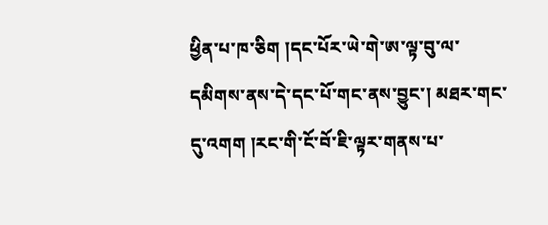ཕྱིན་པ་ཁ་ཅིག །དང་པོར་ཡེ་གེ་ཨ་ལྟ་བུ་ལ་དམིགས་ནས་དེ་དང་པོ་གང་ནས་བྱུང་། མཐར་གང་དུ་འགག །རང་གི་ངོ་བོ་ཇི་ལྟར་གནས་པ་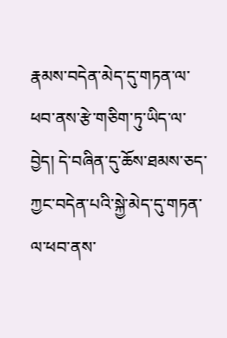རྣམས་བདེན་མེད་དུ་གཏན་ལ་ཕབ་ནས་རྩེ་གཅིག་ཏུ་ཡིད་ལ་བྱེད། དེ་བཞིན་དུ་ཆོས་ཐམས་ཅད་ཀྱང་བདེན་པའི་སྐྱེ་མེད་དུ་གཏན་ལ་ཕབ་ནས་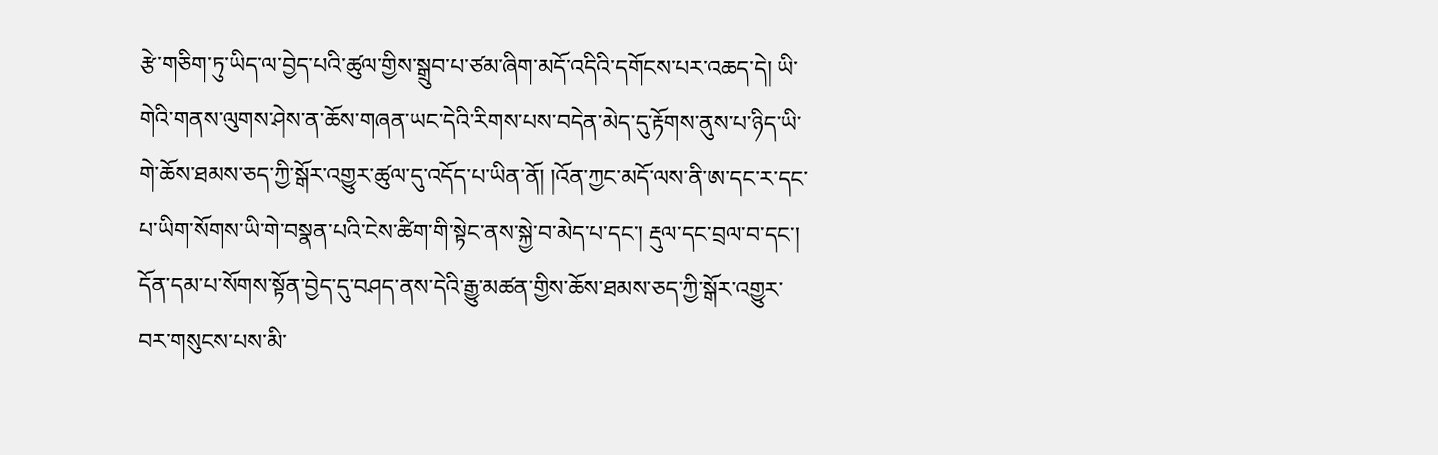རྩེ་གཅིག་ཏུ་ཡིད་ལ་བྱེད་པའི་ཚུལ་གྱིས་སྒྲུབ་པ་ཙམ་ཞིག་མདོ་འདིའི་དགོངས་པར་འཆད་དེ། ཡི་གེའི་གནས་ལུགས་ཤེས་ན་ཆོས་གཞན་ཡང་དེའི་རིགས་པས་བདེན་མེད་དུ་རྟོགས་ནུས་པ་ཉིད་ཡི་གེ་ཆོས་ཐམས་ཅད་ཀྱི་སྒོར་འགྱུར་ཚུལ་དུ་འདོད་པ་ཡིན་ནོ། །འོན་ཀྱང་མདོ་ལས་ནི་ཨ་དང་ར་དང་པ་ཡིག་སོགས་ཡི་གེ་བསྣན་པའི་ངེས་ཚིག་གི་སྟེང་ནས་སྐྱེ་བ་མེད་པ་དང་། རྡུལ་དང་བྲལ་བ་དང་། དོན་དམ་པ་སོགས་སྟོན་བྱེད་དུ་བཤད་ནས་དེའི་རྒྱུ་མཚན་གྱིས་ཆོས་ཐམས་ཅད་ཀྱི་སྒོར་འགྱུར་བར་གསུངས་པས་མི་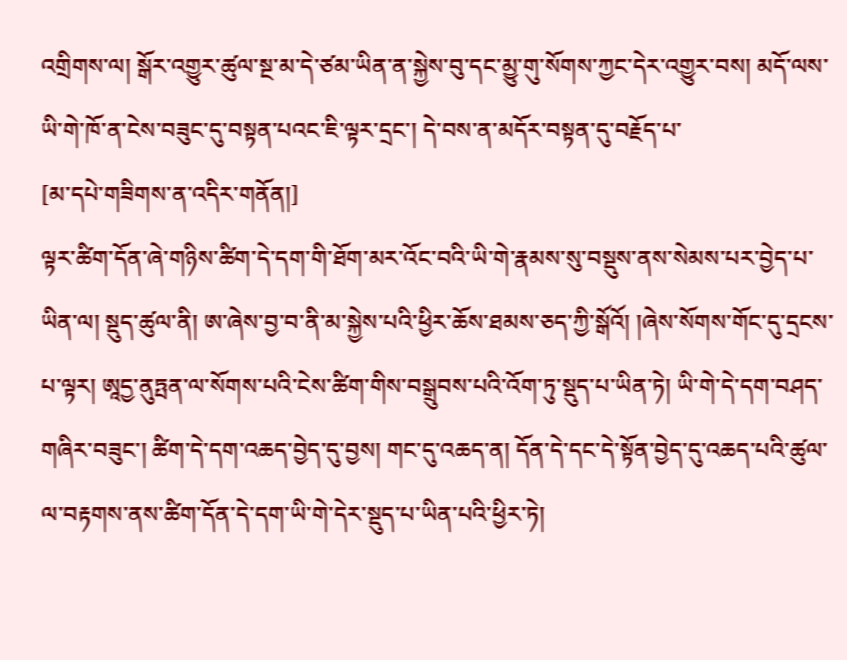འགྲིགས་ལ། སྒོར་འགྱུར་ཚུལ་སྔ་མ་དེ་ཙམ་ཡིན་ན་སྐྱེས་བུ་དང་མྱུ་གུ་སོགས་ཀྱང་དེར་འགྱུར་བས། མདོ་ལས་ཡི་གེ་ཁོ་ན་ངེས་བཟུང་དུ་བསྟན་པའང་ཇི་ལྟར་དྲང་། དེ་བས་ན་མདོར་བསྟན་དུ་བརྗོད་པ་
[མ་དཔེ་གཟིགས་ན་འདིར་གནོན།]
ལྟར་ཚིག་དོན་ཞེ་གཉིས་ཚིག་དེ་དག་གི་ཐོག་མར་འོང་བའི་ཡི་གེ་རྣམས་སུ་བསྡུས་ནས་སེམས་པར་བྱེད་པ་ཡིན་ལ། སྡུད་ཚུལ་ནི། ཨ་ཞེས་བྱ་བ་ནི་མ་སྐྱེས་པའི་ཕྱིར་ཆོས་ཐམས་ཅད་ཀྱི་སྒོའོ། །ཞེས་སོགས་གོང་དུ་དྲངས་པ་ལྟར། ཨཱདྱ་ནུཏྤན་ལ་སོགས་པའི་ངེས་ཚིག་གིས་བསྒྲུབས་པའི་འོག་ཏུ་སྡུད་པ་ཡིན་ཏེ། ཡི་གེ་དེ་དག་བཤད་གཞིར་བཟུང་། ཚིག་དེ་དག་འཆད་བྱེད་དུ་བྱས། གང་དུ་འཆད་ན། དོན་དེ་དང་དེ་སྟོན་བྱེད་དུ་འཆད་པའི་ཚུལ་ལ་བརྟགས་ནས་ཚིག་དོན་དེ་དག་ཡི་གེ་དེར་སྡུད་པ་ཡིན་པའི་ཕྱིར་ཏེ།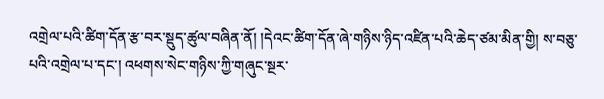འགྲེལ་པའི་ཚིག་དོན་རྩ་བར་སྡུད་ཚུལ་བཞིན་ནོ། །དེའང་ཚིག་དོན་ཞེ་གཉིས་ཉིད་འཛིན་པའི་ཆེད་ཙམ་མིན་གྱི། ས་བཅུ་པའི་འགྲེལ་པ་དང་། འཕགས་སེང་གཉིས་ཀྱི་གཞུང་སྔར་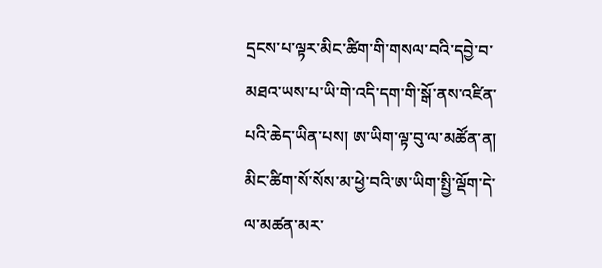དྲངས་པ་ལྟར་མིང་ཚིག་གི་གསལ་བའི་དབྱེ་བ་མཐའ་ཡས་པ་ཡི་གེ་འདི་དག་གི་སྒོ་ནས་འཛིན་པའི་ཆེད་ཡིན་པས། ཨ་ཡིག་ལྟ་བུ་ལ་མཚོན་ན། མིང་ཚིག་སོ་སོས་མ་ཕྱེ་བའི་ཨ་ཡིག་སྤྱི་ལྡོག་དེ་ལ་མཚན་མར་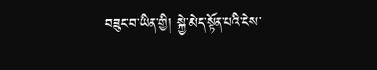བཟུང་བ་ཡིན་གྱི། སྐྱེ་མེད་སྟོན་པའི་ངེས་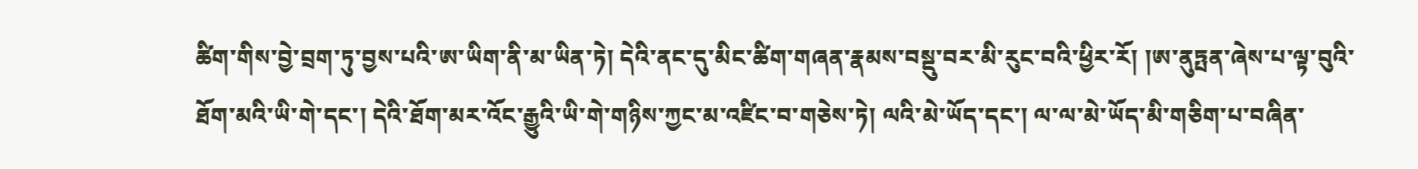ཚིག་གིས་བྱེ་བྲག་ཏུ་བྱས་པའི་ཨ་ཡིག་ནི་མ་ཡིན་ཏེ། དེའི་ནང་དུ་མིང་ཚིག་གཞན་རྣམས་བསྡུ་བར་མི་རུང་བའི་ཕྱིར་རོ། །ཨ་ནུཏྤན་ཞེས་པ་ལྟ་བུའི་ཐོག་མའི་ཡི་གེ་དང་། དེའི་ཐོག་མར་འོང་རྒྱུའི་ཡི་གེ་གཉིས་ཀྱང་མ་འཛིང་བ་གཅེས་ཏེ། ལའི་མེ་ཡོད་དང་། ལ་ལ་མེ་ཡོད་མི་གཅིག་པ་བཞིན་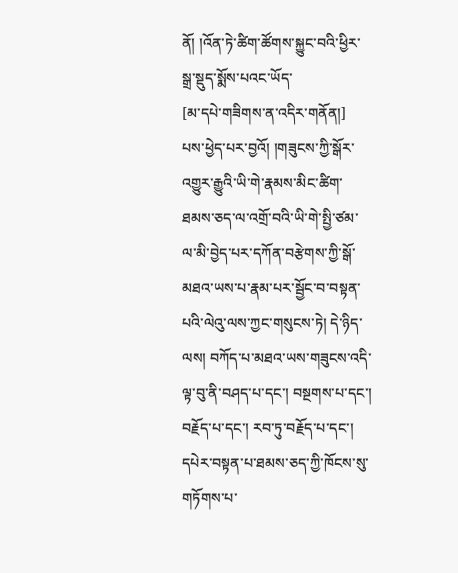ནོ། །འོན་ཏེ་ཚིག་ཚོགས་སྐྱུང་བའི་ཕྱིར་སྒྲ་སྡུད་སྨོས་པའང་ཡོད་
[མ་དཔེ་གཟིགས་ན་འདིར་གནོན།]
པས་ཕྱེད་པར་བྱའོ། །གཟུངས་ཀྱི་སྒོར་འགྱུར་རྒྱུའི་ཡི་གེ་རྣམས་མིང་ཚིག་ཐམས་ཅད་ལ་འགྲོ་བའི་ཡི་གེ་སྤྱི་ཙམ་ལ་མི་བྱེད་པར་དཀོན་བརྩེགས་ཀྱི་སྒོ་མཐའ་ཡས་པ་རྣམ་པར་སྦྱོང་བ་བསྟན་པའི་ལེའུ་ལས་ཀྱང་གསུངས་ཏེ། དེ་ཉིད་ལས། བཀོད་པ་མཐའ་ཡས་གཟུངས་འདི་ལྟ་བུ་ནི་བཤད་པ་དང་། བསྔགས་པ་དང་། བརྗོད་པ་དང་། རབ་ཏུ་བརྗོད་པ་དང་། དཔེར་བསྟན་པ་ཐམས་ཅད་ཀྱི་ཁོངས་སུ་གཏོགས་པ་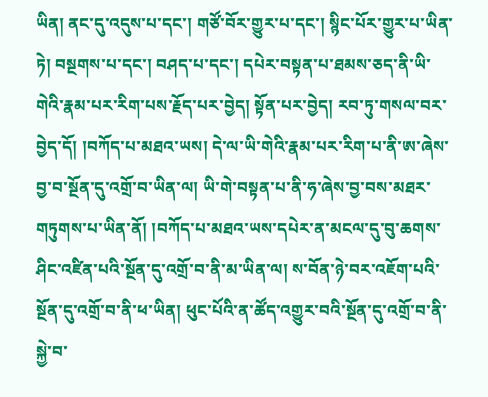ཡིན། ནང་དུ་འདུས་པ་དང་། གཙོ་བོར་གྱུར་པ་དང་། སྙིང་པོར་གྱུར་པ་ཡིན་ཏེ། བསྔགས་པ་དང་། བཤད་པ་དང་། དཔེར་བསྟན་པ་ཐམས་ཅད་ནི་ཡི་གེའི་རྣམ་པར་རིག་པས་རྗོད་པར་བྱེད། སྟོན་པར་བྱེད། རབ་ཏུ་གསལ་བར་བྱེད་དོ། །བཀོད་པ་མཐའ་ཡས། དེ་ལ་ཡི་གེའི་རྣམ་པར་རིག་པ་ནི་ཨ་ཞེས་བྱ་བ་སྔོན་དུ་འགྲོ་བ་ཡིན་ལ། ཡི་གེ་བསྟན་པ་ནི་ཧ་ཞེས་བྱ་བས་མཐར་གཏུགས་པ་ཡིན་ནོ། །བཀོད་པ་མཐའ་ཡས་དཔེར་ན་མངལ་དུ་བུ་ཆགས་ཤིང་འཛིན་པའི་སྔོན་དུ་འགྲོ་བ་ནི་མ་ཡིན་ལ། ས་བོན་ཉེ་བར་འཇོག་པའི་སྔོན་དུ་འགྲོ་བ་ནི་ཕ་ཡིན། ཕུང་པོའི་ན་ཚོད་འགྱུར་བའི་སྔོན་དུ་འགྲོ་བ་ནི་སྐྱེ་བ་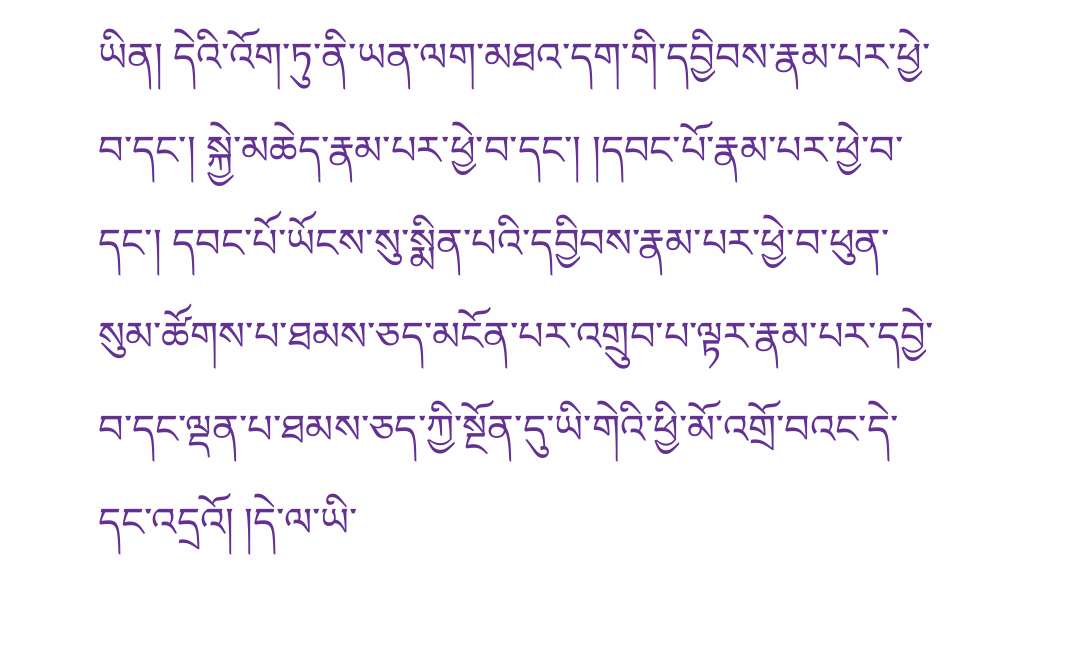ཡིན། དེའི་འོག་ཏུ་ནི་ཡན་ལག་མཐའ་དག་གི་དབྱིབས་རྣམ་པར་ཕྱེ་བ་དང་། སྐྱེ་མཆེད་རྣམ་པར་ཕྱེ་བ་དང་། །དབང་པོ་རྣམ་པར་ཕྱེ་བ་དང་། དབང་པོ་ཡོངས་སུ་སྨིན་པའི་དབྱིབས་རྣམ་པར་ཕྱེ་བ་ཕུན་སུམ་ཚོགས་པ་ཐམས་ཅད་མངོན་པར་འགྲུབ་པ་ལྟར་རྣམ་པར་དབྱེ་བ་དང་ལྡན་པ་ཐམས་ཅད་ཀྱི་སྔོན་དུ་ཡི་གེའི་ཕྱི་མོ་འགྲོ་བའང་དེ་དང་འདྲའོ། །དེ་ལ་ཡི་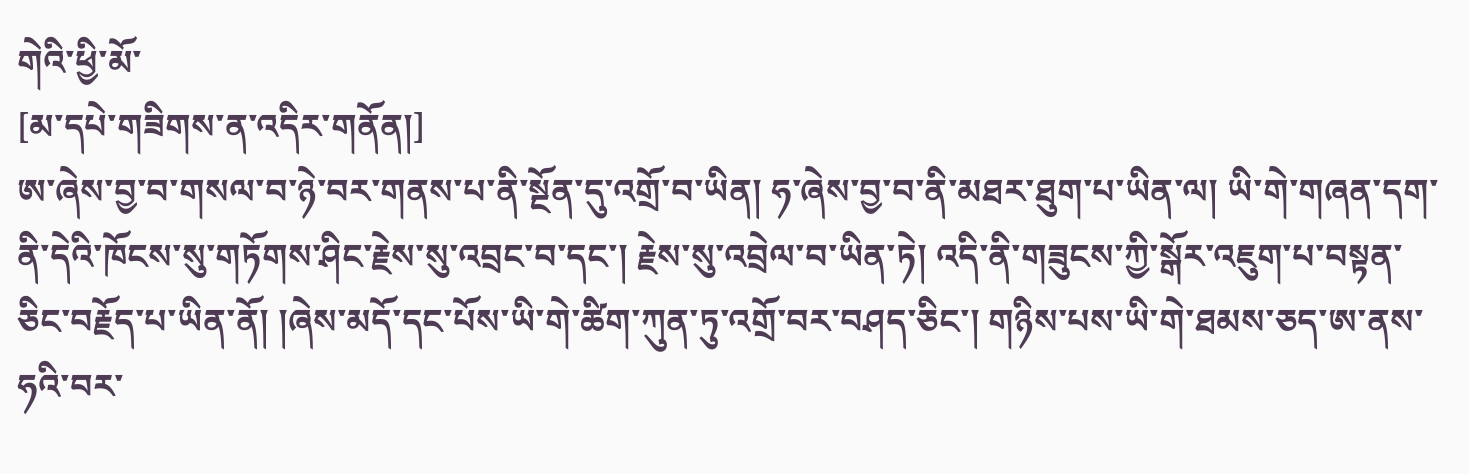གེའི་ཕྱི་མོ་
[མ་དཔེ་གཟིགས་ན་འདིར་གནོན།]
ཨ་ཞེས་བྱ་བ་གསལ་བ་ཉེ་བར་གནས་པ་ནི་སྔོན་དུ་འགྲོ་བ་ཡིན། ཧ་ཞེས་བྱ་བ་ནི་མཐར་ཐུག་པ་ཡིན་ལ། ཡི་གེ་གཞན་དག་ནི་དེའི་ཁོངས་སུ་གཏོགས་ཤིང་རྗེས་སུ་འབྲང་བ་དང་། རྗེས་སུ་འབྲེལ་བ་ཡིན་ཏེ། འདི་ནི་གཟུངས་ཀྱི་སྒོར་འཇུག་པ་བསྟན་ཅིང་བརྗོད་པ་ཡིན་ནོ། །ཞེས་མདོ་དང་པོས་ཡི་གེ་ཚིག་ཀུན་ཏུ་འགྲོ་བར་བཤད་ཅིང་། གཉིས་པས་ཡི་གེ་ཐམས་ཅད་ཨ་ནས་ཧའི་བར་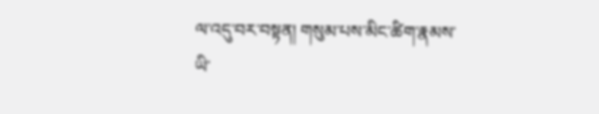ལ་འདུ་བར་བསྟན། གསུམ་པས་མིང་ཚིག་རྣམས་ཡི་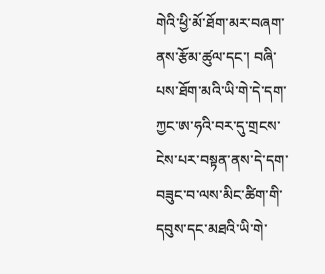གེའི་ཕྱི་མོ་ཐོག་མར་བཞག་ནས་རྩོམ་ཚུལ་དང་། བཞི་པས་ཐོག་མའི་ཡི་གེ་དེ་དག་ཀྱང་ཨ་ཧའི་བར་དུ་གྲངས་ངེས་པར་བསྟན་ནས་དེ་དག་བཟུང་བ་ལས་མིང་ཚིག་གི་དབུས་དང་མཐའི་ཡི་གེ་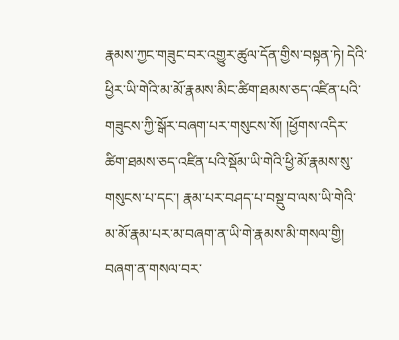རྣམས་ཀྱང་གཟུང་བར་འགྱུར་ཚུལ་དོན་གྱིས་བསྟན་ཏེ། དེའི་ཕྱིར་ཡི་གེའི་མ་མོ་རྣམས་མིང་ཚིག་ཐམས་ཅད་འཛིན་པའི་གཟུངས་ཀྱི་སྒོར་བཞག་པར་གསུངས་སོ། །ཕྱོགས་འདིར་ཚིག་ཐམས་ཅད་འཛིན་པའི་སྡོམ་ཡི་གེའི་ཕྱི་མོ་རྣམས་སུ་གསུངས་པ་དང་། རྣམ་པར་བཤད་པ་བསྡུ་བ་ལས་ཡི་གེའི་མ་མོ་རྣམ་པར་མ་བཞག་ན་ཡི་གེ་རྣམས་མི་གསལ་གྱི། བཞག་ན་གསལ་བར་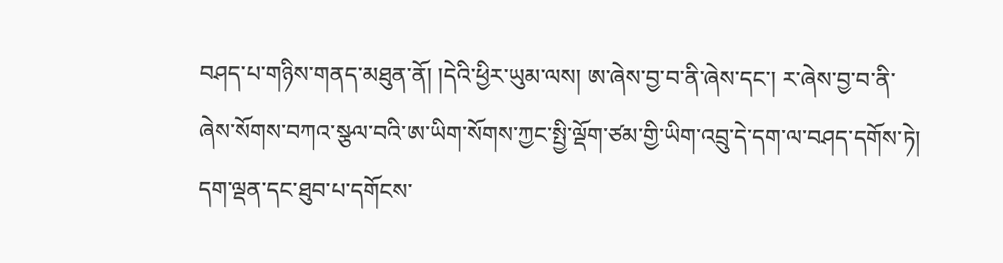བཤད་པ་གཉིས་གནད་མཐུན་ནོ། །དེའི་ཕྱིར་ཡུམ་ལས། ཨ་ཞེས་བྱ་བ་ནི་ཞེས་དང་། ར་ཞེས་བྱ་བ་ནི་ཞེས་སོགས་བཀའ་སྩལ་བའི་ཨ་ཡིག་སོགས་ཀྱང་སྤྱི་ལྡོག་ཙམ་གྱི་ཡིག་འབྲུ་དེ་དག་ལ་བཤད་དགོས་ཏེ། དག་ལྡན་དང་ཐུབ་པ་དགོངས་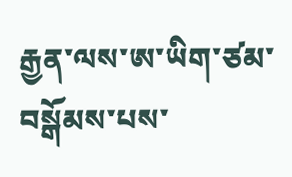རྒྱན་ལས་ཨ་ཡིག་ཙམ་བསྒོམས་པས་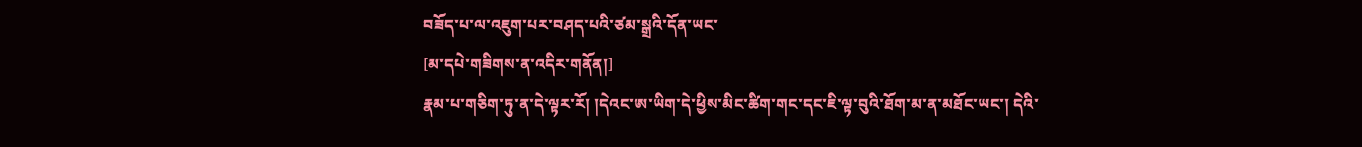བཟོད་པ་ལ་འཇུག་པར་བཤད་པའི་ཙམ་སྒྲའི་དོན་ཡང་
[མ་དཔེ་གཟིགས་ན་འདིར་གནོན།]
རྣམ་པ་གཅིག་ཏུ་ན་དེ་ལྟར་རོ། །དེའང་ཨ་ཡིག་དེ་ཕྱིས་མིང་ཚིག་གང་དང་ཇི་ལྟ་བུའི་ཐོག་མ་ན་མཐོང་ཡང་། དེའི་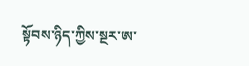སྟོབས་ཉིད་ཀྱིས་སྔར་ཨ་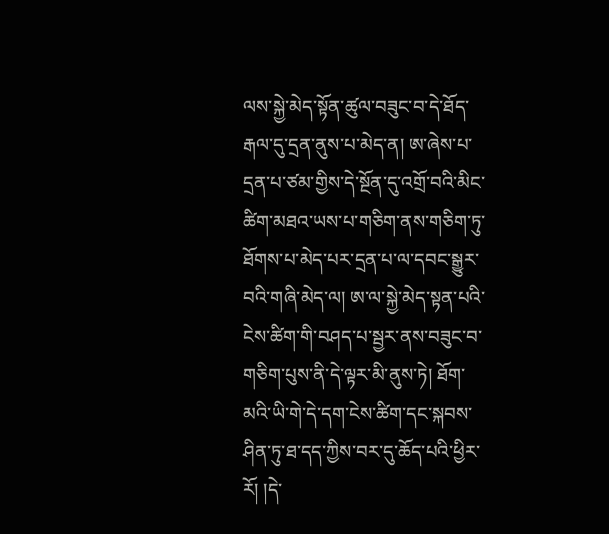ལས་སྐྱེ་མེད་སྟོན་ཚུལ་བཟུང་བ་དེ་ཐོད་རྒལ་དུ་དྲན་ནུས་པ་མེད་ན། ཨ་ཞེས་པ་དྲན་པ་ཙམ་གྱིས་དེ་སྔོན་དུ་འགྲོ་བའི་མིང་ཚིག་མཐའ་ཡས་པ་གཅིག་ནས་གཅིག་ཏུ་ཐོགས་པ་མེད་པར་དྲན་པ་ལ་དབང་སྒྱུར་བའི་གཞི་མེད་ལ། ཨ་ལ་སྐྱེ་མེད་སྟན་པའི་ངེས་ཚིག་གི་བཤད་པ་སྦྱར་ནས་བཟུང་བ་གཅིག་པུས་ནི་དེ་ལྟར་མི་ནུས་ཏེ། ཐོག་མའི་ཡི་གེ་དེ་དག་ངེས་ཚིག་དང་སྐབས་ཤིན་ཏུ་ཐ་དད་ཀྱིས་བར་དུ་ཆོད་པའི་ཕྱིར་རོ། །དེ་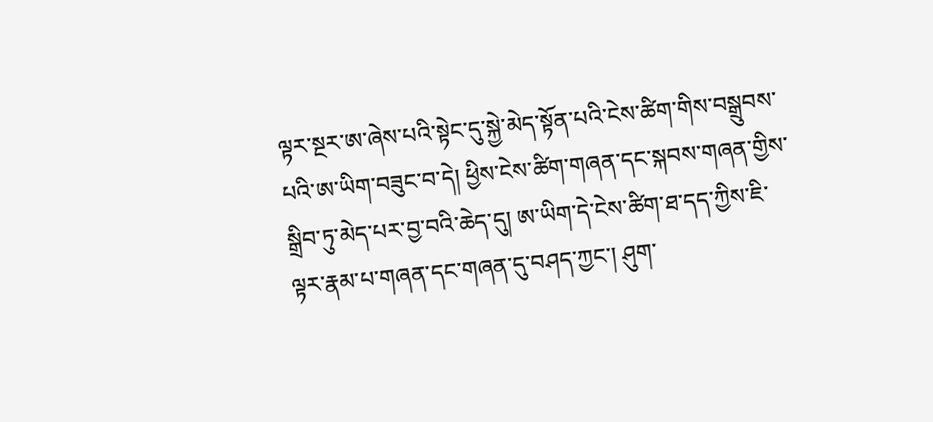ལྟར་སྔར་ཨ་ཞེས་པའི་སྟེང་དུ་སྐྱེ་མེད་སྟོན་པའི་ངེས་ཚིག་གིས་བསྒྲུབས་པའི་ཨ་ཡིག་བཟུང་བ་དེ། ཕྱིས་ངེས་ཚིག་གཞན་དང་སྐབས་གཞན་གྱིས་སྒྲིབ་ཏུ་མེད་པར་བྱ་བའི་ཆེད་དུ། ཨ་ཡིག་དེ་ངེས་ཚིག་ཐ་དད་ཀྱིས་ཇི་ལྟར་རྣམ་པ་གཞན་དང་གཞན་དུ་བཤད་ཀྱང་། ཤུག་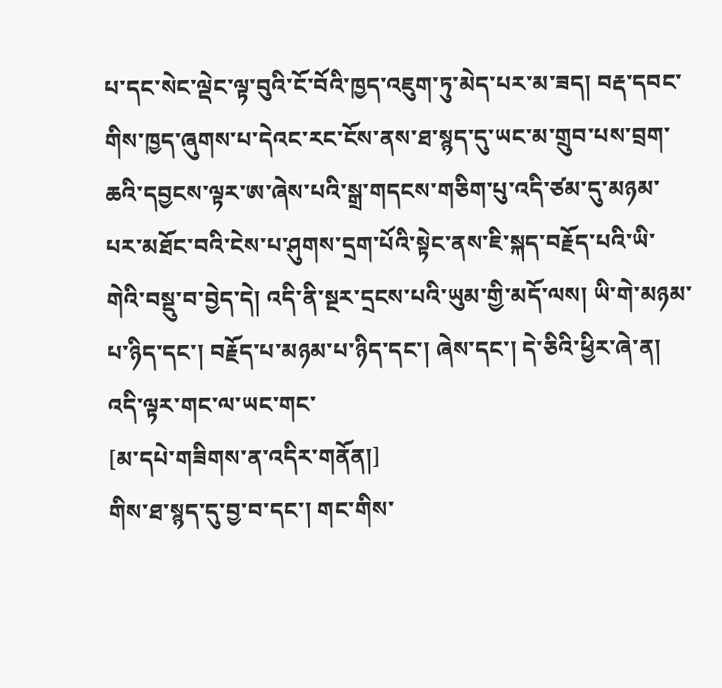པ་དང་སེང་ལྡེང་ལྟ་བུའི་ངོ་བོའི་ཁྱད་འཇུག་ཏུ་མེད་པར་མ་ཟད། བརྡ་དབང་གིས་ཁྱད་ཞུགས་པ་དེའང་རང་ངོས་ནས་ཐ་སྙད་དུ་ཡང་མ་གྲུབ་པས་བྲག་ཆའི་དབྱངས་ལྟར་ཨ་ཞེས་པའི་སྒྲ་གདངས་གཅིག་པུ་འདི་ཙམ་དུ་མཉམ་པར་མཐོང་བའི་ངེས་པ་ཤུགས་དྲག་པོའི་སྟེང་ནས་ཇི་སྐད་བརྗོད་པའི་ཡི་གེའི་བསྡུ་བ་བྱེད་དེ། འདི་ནི་སྔར་དྲངས་པའི་ཡུམ་གྱི་མདོ་ལས། ཡི་གེ་མཉམ་པ་ཉིད་དང་། བརྗོད་པ་མཉམ་པ་ཉིད་དང་། ཞེས་དང་། དེ་ཅིའི་ཕྱིར་ཞེ་ན། འདི་ལྟར་གང་ལ་ཡང་གང་
[མ་དཔེ་གཟིགས་ན་འདིར་གནོན།]
གིས་ཐ་སྙད་དུ་བྱ་བ་དང་། གང་གིས་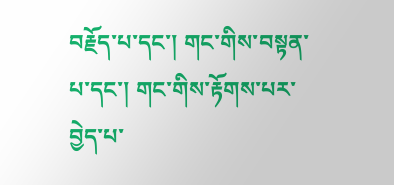བརྗོད་པ་དང་། གང་གིས་བསྟན་པ་དང་། གང་གིས་རྟོགས་པར་བྱེད་པ་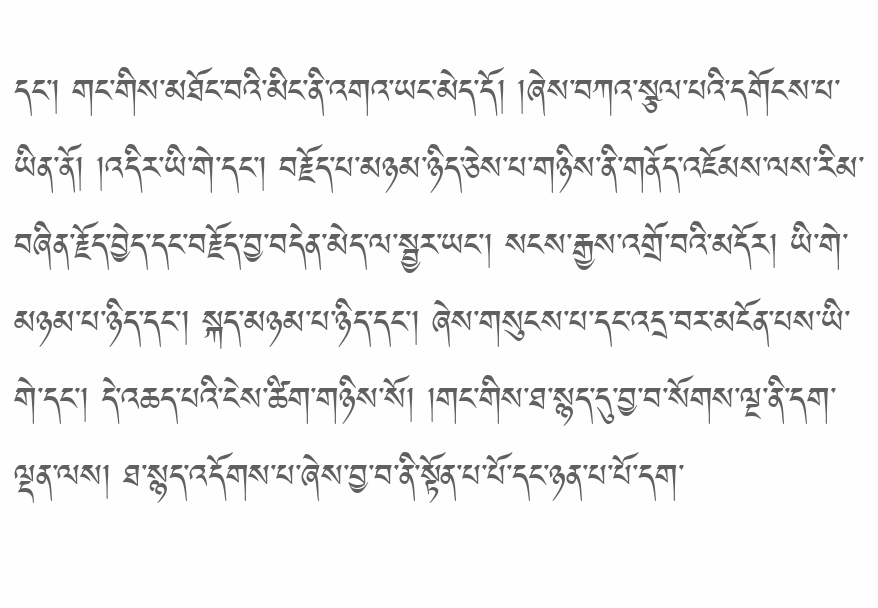དང་། གང་གིས་མཐོང་བའི་མིང་ནི་འགའ་ཡང་མེད་དོ། །ཞེས་བཀའ་སྩལ་པའི་དགོངས་པ་ཡིན་ནོ། །འདིར་ཡི་གེ་དང་། བརྗོད་པ་མཉམ་ཉིད་ཅེས་པ་གཉིས་ནི་གནོད་འཇོམས་ལས་རིམ་བཞིན་རྗོད་བྱེད་དང་བརྗོད་བྱ་བདེན་མེད་ལ་སྦྱར་ཡང་། སངས་རྒྱས་འགྲོ་བའི་མདོར། ཡི་གེ་མཉམ་པ་ཉིད་དང་། སྐད་མཉམ་པ་ཉིད་དང་། ཞེས་གསུངས་པ་དང་འདྲ་བར་མངོན་པས་ཡི་གེ་དང་། དེ་འཆད་པའི་ངེས་ཚིག་གཉིས་སོ། །གང་གིས་ཐ་སྙད་དུ་བྱ་བ་སོགས་ལྔ་ནི་དག་ལྡན་ལས། ཐ་སྙད་འདོགས་པ་ཞེས་བྱ་བ་ནི་སྟོན་པ་པོ་དང་ཉན་པ་པོ་དག་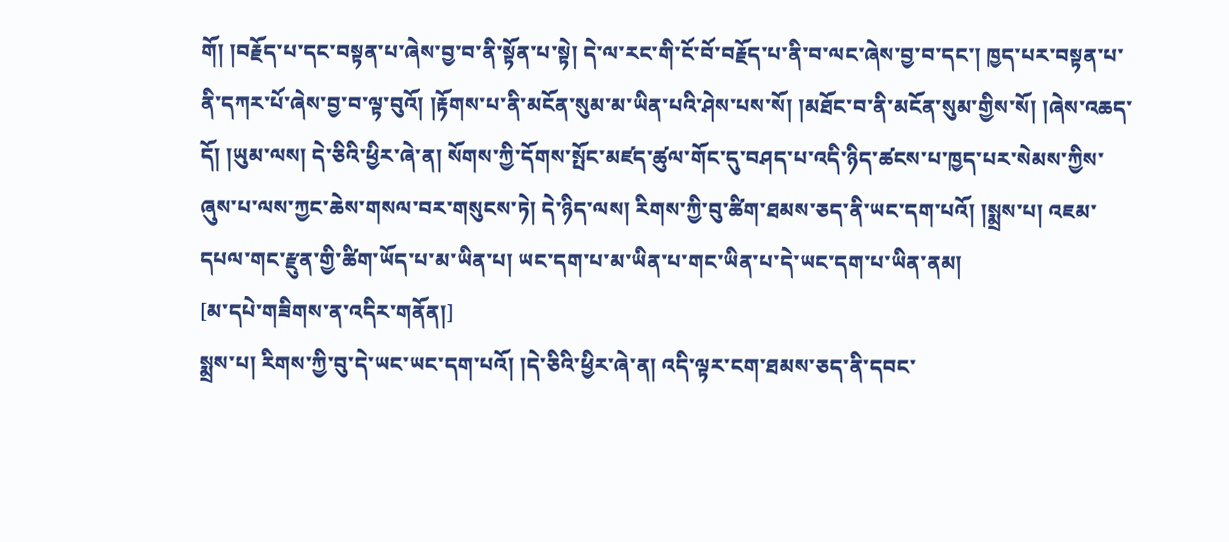གོ། །བརྗོད་པ་དང་བསྟན་པ་ཞེས་བྱ་བ་ནི་སྟོན་པ་སྟེ། དེ་ལ་རང་གི་ངོ་བོ་བརྗོད་པ་ནི་བ་ལང་ཞེས་བྱ་བ་དང་། ཁྱད་པར་བསྟན་པ་ནི་དཀར་པོ་ཞེས་བྱ་བ་ལྟ་བུའོ། །རྟོགས་པ་ནི་མངོན་སུམ་མ་ཡིན་པའི་ཤེས་པས་སོ། །མཐོང་བ་ནི་མངོན་སུམ་གྱིས་སོ། །ཞེས་འཆད་དོ། །ཡུམ་ལས། དེ་ཅིའི་ཕྱིར་ཞེ་ན། སོགས་ཀྱི་དོགས་སྤོང་མཛད་ཚུལ་གོང་དུ་བཤད་པ་འདི་ཉིད་ཚངས་པ་ཁྱད་པར་སེམས་ཀྱིས་ཞུས་པ་ལས་ཀྱང་ཆེས་གསལ་བར་གསུངས་ཏེ། དེ་ཉིད་ལས། རིགས་ཀྱི་བུ་ཚིག་ཐམས་ཅད་ནི་ཡང་དག་པའོ། །སྨྲས་པ། འཇམ་དཔལ་གང་རྫུན་གྱི་ཚིག་ཡོད་པ་མ་ཡིན་པ། ཡང་དག་པ་མ་ཡིན་པ་གང་ཡིན་པ་དེ་ཡང་དག་པ་ཡིན་ནམ།
[མ་དཔེ་གཟིགས་ན་འདིར་གནོན།]
སྨྲས་པ། རིགས་ཀྱི་བུ་དེ་ཡང་ཡང་དག་པའོ། །དེ་ཅིའི་ཕྱིར་ཞེ་ན། འདི་ལྟར་ངག་ཐམས་ཅད་ནི་དབང་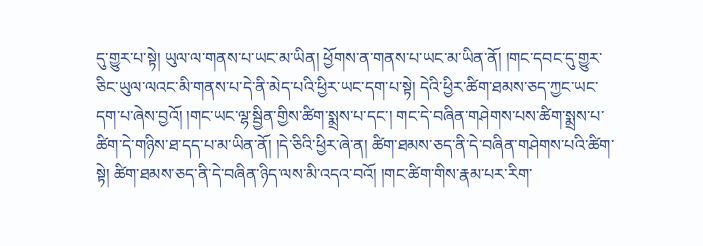དུ་གྱུར་པ་སྟེ། ཡུལ་ལ་གནས་པ་ཡང་མ་ཡིན། ཕྱོགས་ན་གནས་པ་ཡང་མ་ཡིན་ནོ། །གང་དབང་དུ་གྱུར་ཅིང་ཡུལ་ལའང་མི་གནས་པ་དེ་ནི་མེད་པའི་ཕྱིར་ཡང་དག་པ་སྟེ། དེའི་ཕྱིར་ཚིག་ཐམས་ཅད་ཀྱང་ཡང་དག་པ་ཞེས་བྱའོ། །གང་ཡང་ལྷ་སྦྱིན་གྱིས་ཚིག་སྨྲས་པ་དང་། གང་དེ་བཞིན་གཤེགས་པས་ཚིག་སྨྲས་པ་ཚིག་དེ་གཉིས་ཐ་དད་པ་མ་ཡིན་ནོ། །དེ་ཅིའི་ཕྱིར་ཞེ་ན། ཚིག་ཐམས་ཅད་ནི་དེ་བཞིན་གཤེགས་པའི་ཚིག་སྟེ། ཚིག་ཐམས་ཅད་ནི་དེ་བཞིན་ཉིད་ལས་མི་འདའ་བའོ། །གང་ཚིག་གིས་རྣམ་པར་རིག་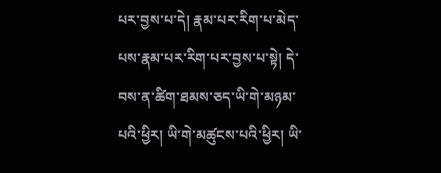པར་བྱས་པ་དེ། རྣམ་པར་རིག་པ་མེད་པས་རྣམ་པར་རིག་པར་བྱས་པ་སྟེ། དེ་བས་ན་ཚིག་ཐམས་ཅད་ཡི་གེ་མཉམ་པའི་ཕྱིར། ཡི་གེ་མཚུངས་པའི་ཕྱིར། ཡི་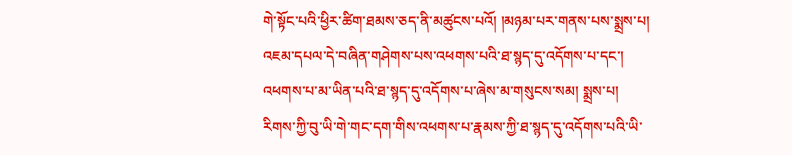གེ་སྟོང་པའི་ཕྱིར་ཚིག་ཐམས་ཅད་ནི་མཚུངས་པའོ། །མཉམ་པར་གནས་པས་སྨྲས་པ། འཇམ་དཔལ་དེ་བཞིན་གཤེགས་པས་འཕགས་པའི་ཐ་སྙད་དུ་འདོགས་པ་དང་། འཕགས་པ་མ་ཡིན་པའི་ཐ་སྙད་དུ་འདོགས་པ་ཞེས་མ་གསུངས་སམ། སྨྲས་པ། རིགས་ཀྱི་བུ་ཡི་གེ་གང་དག་གིས་འཕགས་པ་རྣམས་ཀྱི་ཐ་སྙད་དུ་འདོགས་པའི་ཡི་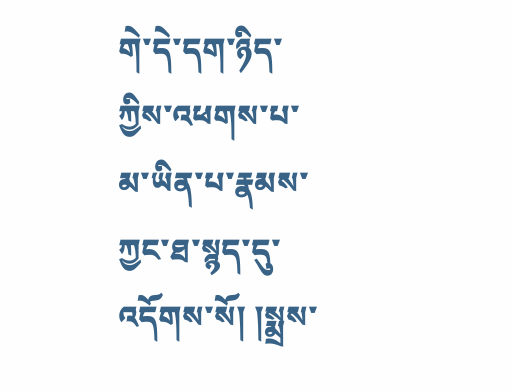གེ་དེ་དག་ཉིད་ཀྱིས་འཕགས་པ་མ་ཡིན་པ་རྣམས་ཀྱང་ཐ་སྙད་དུ་འདོགས་སོ། །སྨྲས་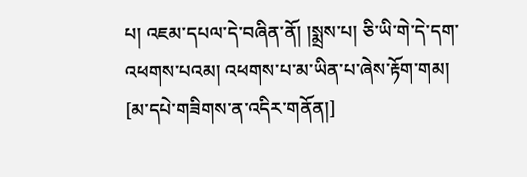པ། འཇམ་དཔལ་དེ་བཞིན་ནོ། །སྨྲས་པ། ཅི་ཡི་གེ་དེ་དག་འཕགས་པའམ། འཕགས་པ་མ་ཡིན་པ་ཞེས་རྟོག་གམ།
[མ་དཔེ་གཟིགས་ན་འདིར་གནོན།]